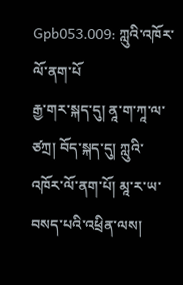Gpb053.009: ཀླུའི་འཁོར་ལོ་ནག་པོ
རྒྱ་གར་སྐད་དུ། ནཱ་ག་ཀཱ་ལ་ཙཀྲ། བོད་སྐད་དུ། ཀླུའི་འཁོར་ལོ་ནག་པོ། མཱ་ར་ཡ་བསད་པའི་འཕྲིན་ལས།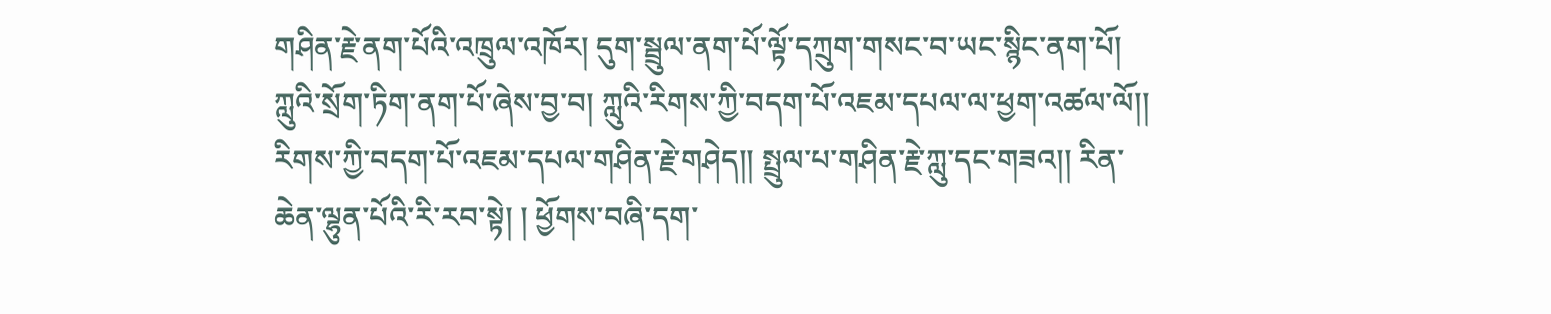གཤིན་རྗེ་ནག་པོའི་འཁྲུལ་འཁོར། དུག་སྦྲུལ་ནག་པོ་ལྟོ་དཀྲུག་གསང་བ་ཡང་སྙིང་ནག་པོ། ཀླུའི་སྲོག་ཏིག་ནག་པོ་ཞེས་བྱ་བ། ཀླུའི་རིགས་ཀྱི་བདག་པོ་འཇམ་དཔལ་ལ་ཕྱག་འཚལ་ལོ།། རིགས་ཀྱི་བདག་པོ་འཇམ་དཔལ་གཤིན་རྗེ་གཤེད།། སྤྲུལ་པ་གཤིན་རྗེ་ཀླུ་དང་གཟའ།། རིན་ཆེན་ལྷུན་པོའི་རི་རབ་སྟེ། ། ཕྱོགས་བཞི་དག་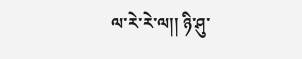ལ་རེ་རེ་ལ།། ཉི་ཤུ་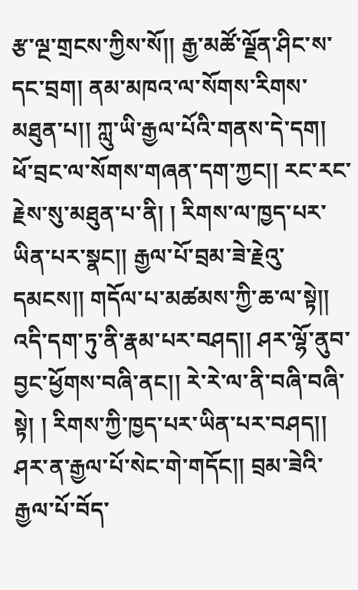རྩ་ལྔ་གྲངས་ཀྱིས་སོ།། རྒྱ་མཚོ་ལྗོན་ཤིང་ས་དང་བྲག། ནམ་མཁའ་ལ་སོགས་རིགས་མཐུན་པ།། ཀླུ་ཡི་རྒྱལ་པོའི་གནས་དེ་དག། ཕོ་བྲང་ལ་སོགས་གཞན་དག་ཀྱང།། རང་རང་རྗེས་སུ་མཐུན་པ་ནི། ། རིགས་ལ་ཁྱད་པར་ཡིན་པར་སྣང།། རྒྱལ་པོ་བྲམ་ཟེ་རྗེའུ་དམངས།། གདོལ་པ་མཚམས་ཀྱི་ཆ་ལ་སྟེ།། འདི་དག་ཏུ་ནི་རྣམ་པར་བཤད།། ཤར་ལྷོ་ནུབ་བྱང་ཕྱོགས་བཞི་ནང།། རེ་རེ་ལ་ནི་བཞི་བཞི་སྟེ། ། རིགས་ཀྱི་ཁྱད་པར་ཡིན་པར་བཤད།། ཤར་ན་རྒྱལ་པོ་སེང་གེ་གདོང།། བྲམ་ཟེའི་རྒྱལ་པོ་བོད་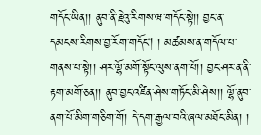གདོང་ཡིན།། ནུབ་ནི་རྗེའུ་རིགས་ཝ་གདོང་སྟེ།། བྱང་ན་དམངས་རིགས་བྱ་རོག་གདོང། ། མཚམས་ན་གདོལ་པ་གནས་པ་སྟེ།། ཤར་ལྷོ་མགོ་སྟོང་ལུས་ནག་པོ།། བྱང་ཤར་ན་ནི་རྟག་མགོ་ཅན།། ནུབ་བྱང་འཛིན་ཤེས་གཏོང་མི་ཤེས།། ལྷོ་ནུབ་ནག་པོ་མིག་གཅིག་གོ། དེ་དག་རྒྱལ་བའི་ཞལ་མཐོང་མིན། །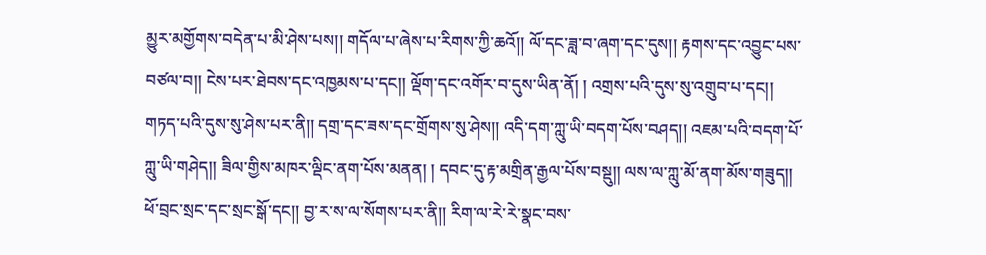མྱུར་མགྱོགས་བདེན་པ་མི་ཤེས་པས།། གདོལ་པ་ཞེས་པ་རིགས་ཀྱི་ཆའོ།། ལོ་དང་ཟླ་བ་ཞག་དང་དུས།། རྟགས་དང་འབྱུང་པས་བཙལ་བ།། ངེས་པར་ཐེབས་དང་འཁྱམས་པ་དང།། ལྡོག་དང་འགོར་བ་དུས་ཡིན་ནོ། ། འགྲས་པའི་དུས་སུ་འགྲུབ་པ་དང།། གཏད་པའི་དུས་སུ་ཤེས་པར་ནི།། དགྲ་དང་ཟས་དང་གྲོགས་སུ་ཤེས།། འདི་དག་ཀླུ་ཡི་བདག་པོས་བཤད།། འཇམ་པའི་བདག་པོ་ཀླུ་ཡི་གཤེད།། ཟིལ་གྱིས་མཁར་ལྡིང་ནག་པོས་མནན། ། དབང་དུ་རྟ་མགྲིན་རྒྱལ་པོས་བསྡུ།། ལས་ལ་ཀླུ་མོ་ནག་མོས་གཟུད།། ཕོ་བྲང་སྲང་དང་སྲང་སྒོ་དང།། བྱ་ར་ས་ལ་སོགས་པར་ནི།། རིག་ལ་རེ་རེ་སྣང་བས་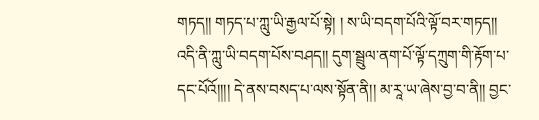གཏད།། གཏད་པ་ཀླུ་ཡི་རྒྱལ་པོ་སྟེ། ། ས་ཡི་བདག་པོའི་ལྟོ་བར་གཏད།། འདི་ནི་ཀླུ་ཡི་བདག་པོས་བཤད།། དུག་སྦྲུལ་ནག་པོ་ལྟོ་དཀྲུག་གི་རྟོག་པ་དང་པོའོ།།།། དེ་ནས་བསད་པ་ལས་སྟོན་ནི།། མ་རཱ་ཡ་ཞེས་བྱ་བ་ནི།། བྱང་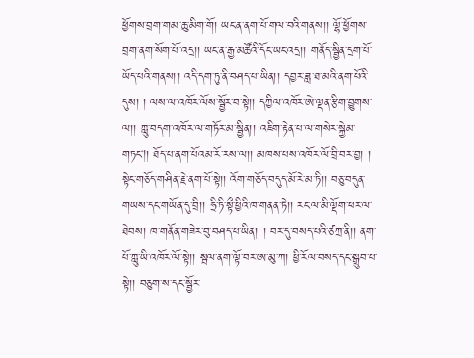ཕྱོགས་བྲག་གམ་ཆུ་མིག་གོ། ཡང་ན་ནག་པོ་གལ་བའི་གནས།། ལྷོ་ཕྱོགས་བྲག་ནག་སོག་པོ་འདྲ།། ཡང་ན་རྒྱ་མཚོའི་དོང་ཡང་འདྲ།། གནོད་སྦྱིན་དྲག་པོ་ཡོད་པའི་གནས།། འདི་དག་ཏུ་ནི་བཤད་པ་ཡིན།། དབྱར་ཟླ་ཐ་མའི་ནག་པོའི་དུས། ། ལས་ལ་འཁོར་ལོས་སྦྱོར་བ་སྟེ།། དཀྱིལ་འཁོར་ཨེ་ལྡན་རྩིག་བྱུགས་ལ།། ཀླུ་བདག་འཁོར་ལ་གཏོར་མ་སྦྱིན།། འཇིག་རྟེན་པ་ལ་གསེར་སྐྱེམ་གཏང།། ཐོད་པ་ནག་པོའམ་རོ་རས་ལ།། མཁས་པས་འཁོར་ལོ་བྲི་བར་བྱ། ། སྟེང་གཅོད་གཤིན་རྗེ་ནག་པོ་སྟེ།། འོག་གཅོད་བདུད་མོ་རེ་མ་ཏི།། བཅུ་བདུན་གཡས་དང་གཡོན་དུ་བྲི།། ཧྲི་ཏི་སྟྀ་ཕྱིའི་ཁ་གནན་ཏེ།། རང་ལ་མི་ལྡོག་ཕར་ལ་ཐེབས། ཁ་གནོན་གཟེར་བུ་བཤད་པ་ཡིན། ། བར་དུ་བསད་པའི་ཙཀྲ་ནི།། ནག་པོ་ཀླུ་ཡི་འཁོར་ལོ་སྟེ།། སྦལ་ནག་ལྟོ་བར་ཨ་མུ་ཀ། ཕྱི་རོལ་བསད་དང་སྒྲུབ་པ་སྟེ།། བཅུག་ས་དང་སྦྱོར་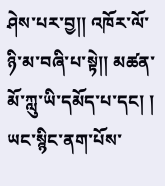ཤེས་པར་བྱ།། འཁོར་ལོ་ཉི་མ་བཞི་པ་སྟེ།། མཚན་མོ་ཀླུ་ཡི་དམོད་པ་དང། ། ཡང་སྙིང་ནག་པོས་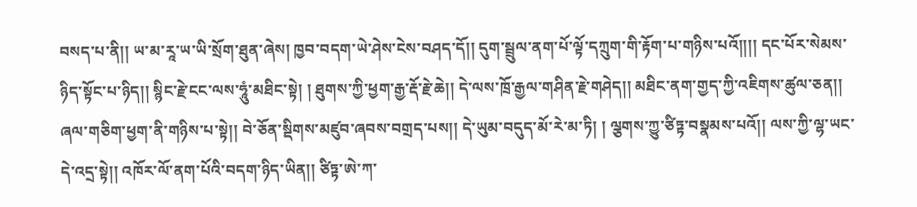བསད་པ་ནི།། ཡ་མ་རཱ་ཡ་ཡི་སྲོག་ཐུན་ཞེས། ཁྱབ་བདག་ཡེ་ཤེས་ངེས་བཤད་དོ།། དུག་སྦྲུལ་ནག་པོ་ལྟོ་དཀྲུག་གི་རྟོག་པ་གཉིས་པའོ།།།། དང་པོར་སེམས་ཉིད་སྟོང་པ་ཉིད།། སྙིང་རྗེ་ངང་ལས་ཧཱུཾ་མཐིང་སྟེ། ། ཐུགས་ཀྱི་ཕྱག་རྒྱ་རྡོ་རྗེ་ཆེ།། དེ་ལས་ཁྲོ་རྒྱལ་གཤིན་རྗེ་གཤེད།། མཐིང་ནག་གྱད་ཀྱི་འཇིགས་ཚུལ་ཅན།། ཞལ་གཅིག་ཕྱག་ནི་གཉིས་པ་སྟེ།། བེ་ཅོན་སྡིགས་མཛུབ་ཞབས་བགྲད་པས།། དེ་ཡུམ་བདུད་མོ་རེ་མ་ཏི། ། ལྕགས་ཀྱུ་ཙིཏྟ་བསྣམས་པའོ།། ལས་ཀྱི་ལྷ་ཡང་དེ་འདྲ་སྟེ།། འཁོར་ལོ་ནག་པོའི་བདག་ཉིད་ཡིན།། ཙིཏྟ་ཨེ་ཀ་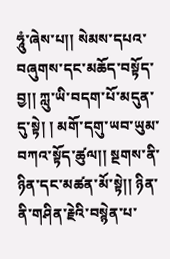ཧཱུཾ་ཞེས་པ།། སེམས་དཔའ་བཞུགས་དང་མཆོད་བསྟོད་བྱ།། ཀླུ་ཡི་བདག་པོ་མདུན་དུ་སྟེ། ། མགོ་དགུ་ཡབ་ཡུམ་བཀའ་སྟོད་ཚུལ།། སྔགས་ནི་ཉིན་དང་མཚན་མོ་སྟེ།། ཉིན་ནི་གཤིན་རྗེའི་བསྙེན་པ་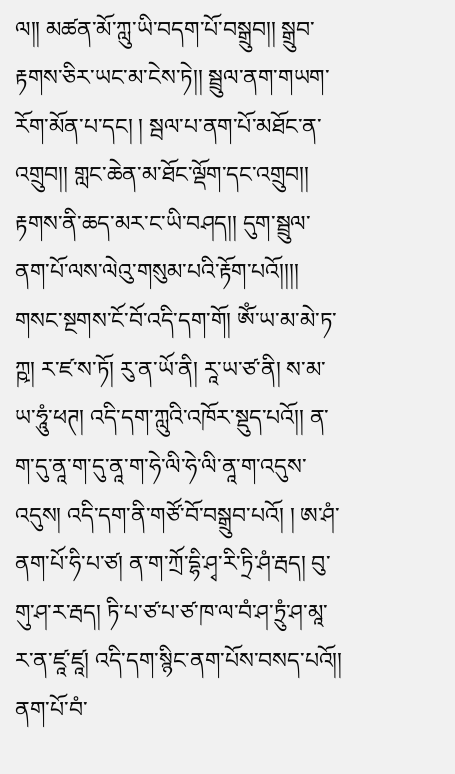ལ།། མཚན་མོ་ཀླུ་ཡི་བདག་པོ་བསྒྲུབ།། སྒྲུབ་རྟགས་ཅིར་ཡང་མ་ངེས་ཏེ།། སྦྲུལ་ནག་གཡག་རོག་མོན་པ་དང། ། སྦལ་པ་ནག་པོ་མཐོང་ན་འགྲུབ།། གླང་ཆེན་མ་ཐོང་ལྡོག་དང་འགྲུབ།། རྟགས་ནི་ཆད་མར་ང་ཡི་བཤད།། དུག་སྦྲུལ་ནག་པོ་ལས་ལེའུ་གསུམ་པའི་རྟོག་པའོ།།།། གསང་སྔགས་ངོ་བོ་འདི་དག་གོ། ཨོཾ་ཡ་མ་མེ་ཏ་ཀྵ། ར་ཛ་ས་ཏོ། རུ་ན་ཡོ་ནི། རཱ་ཡ་ཙ་ནི། ས་མ་ཡ་ཧཱུཾ་ཕཊ། འདི་དག་ཀླུའི་འཁོར་སྡུད་པའོ།། ན་ག་དུ་ནཱ་ག་དུ་ནཱ་ག་ཧེ་ལི་ཧེ་ལི་ནཱ་ག་འདུས་འདུས། འདི་དག་ནི་གཙོ་བོ་བསྒྲུབ་པའོ། ། ཨ་ཤཾ་ནག་པོ་ཧི་པ་ཙ། ན་ག་ཀྲོ་དྷི་ཤྭ་རི་ཏྲི་ཤཾ་རྦད། བུ་གུ་ཤ་ར་རྦད། ཏི་པ་ཙ་པ་ཙ་ཁ་ལ་བཾ་ཤ་ཏྲུཾ་ཤ་མཱ་ར་ན་ཛཱ་ཛཱ། འདི་དག་སྙིང་ནག་པོས་བསད་པའོ།། ནག་པོ་བཾ་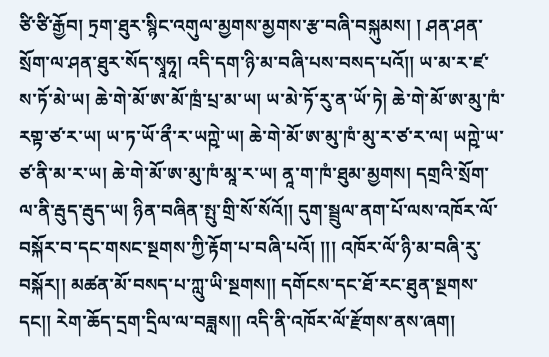ཙི་ཙི་རྒྱོབ། ཏྲག་ཐུར་སྙིང་འགུལ་མྱགས་མྱགས་རྩ་བཞི་བསྐུམས། ། ཤན་ཤན་སྲོག་ལ་ཤན་ཐུར་སོད་སྭཱཧཱ། འདི་དག་ཉི་མ་བཞི་པས་བསད་པའོ།། ཡ་མ་ར་ཛ་ས་ཏོ་མེ་ཡ། ཆེ་གེ་མོ་ཨ་མོ་ཁྲཾ་པྲ་མ་ཡ། ཡ་མེ་ཏོ་རུ་ན་ཡོ་ཏེ། ཆེ་གེ་མོ་ཨ་མུ་ཁཾ་རགྟ་ཙ་ར་ཡ། ཡ་ཏ་ཡོ་ནྀ་ར་ཡཀྵེ་ཡ། ཆེ་གེ་མོ་ཨ་མུ་ཁཾ་མུ་ར་ཙ་ར་ལ། ཡཀྵེ་ཡ་ཙ་ནི་མ་ར་ཡ། ཆེ་གེ་མོ་ཨ་མུ་ཁཾ་མཱ་ར་ཡ། ནཱ་ག་ཁཾ་ཐུམ་མྱགས། དགྲའི་སྲོག་ལ་ནི་རྦུད་རྦུད་ཡ། ཉིན་བཞིན་སྤུ་གྲི་སོ་སོའོ།། དུག་སྦྲུལ་ནག་པོ་ལས་འཁོར་ལོ་བསྐོར་བ་དང་གསང་སྔགས་ཀྱི་རྟོག་པ་བཞི་པའོ། །།། འཁོར་ལོ་ཉི་མ་བཞི་རུ་བསྐོར།། མཚན་མོ་བསད་པ་ཀླུ་ཡི་སྔགས།། དགོངས་དང་ཐོ་རང་ཐུན་སྔགས་དང།། རེག་ཆོད་དྲག་དྲིལ་ལ་བཟླས།། འདི་ནི་འཁོར་ལོ་རྫོགས་ནས་ཞག།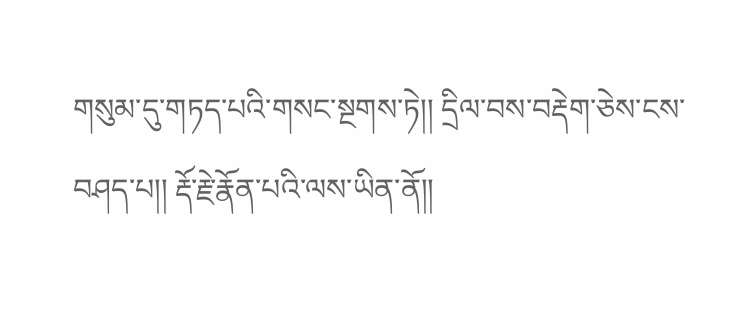གསུམ་དུ་གཏད་པའི་གསང་སྔགས་ཏེ།། དྲིལ་བས་བརྡེག་ཅེས་ངས་བཤད་པ།། རྡོ་རྗེ་རྣོན་པའི་ལས་ཡིན་ནོ།།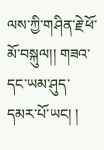ལས་ཀྱི་གཤིན་རྗེ་ཕོ་མོ་བསྐུལ།། གཟའ་དང་ཡམ་ཤུད་དམར་པོ་ཡང། །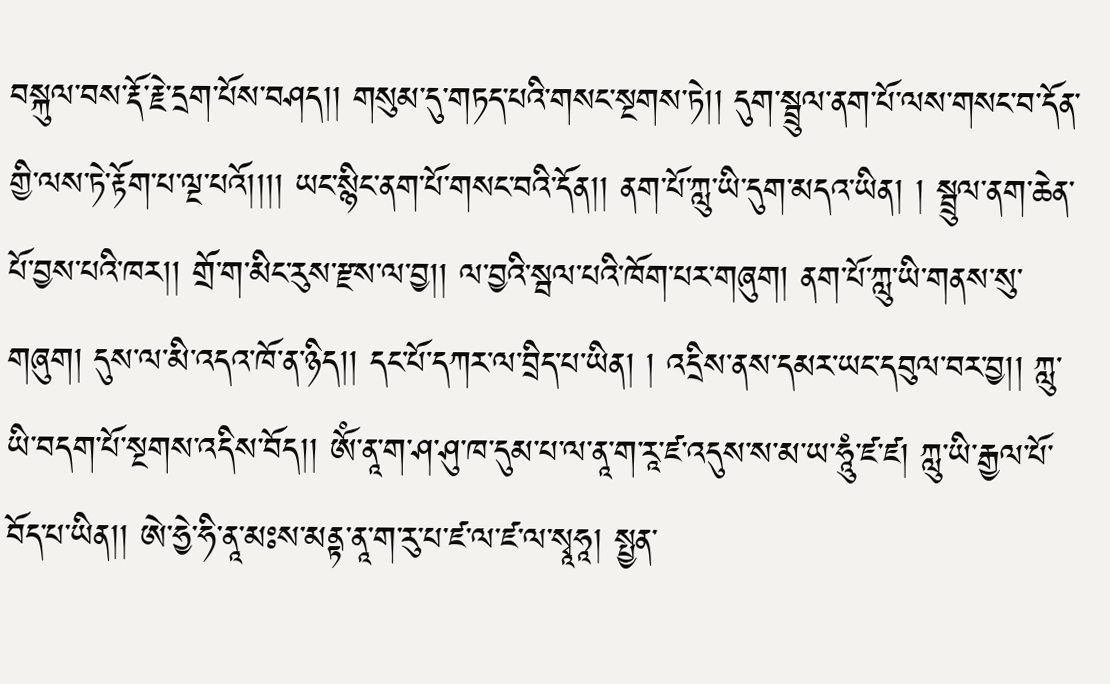བསྐུལ་བས་རྡོ་རྗེ་དྲག་པོས་བཤད།། གསུམ་དུ་གཏད་པའི་གསང་སྔགས་ཏེ།། དུག་སྦྲུལ་ནག་པོ་ལས་གསང་བ་དོན་གྱི་ལས་ཏེ་རྟོག་པ་ལྔ་པའོ།།།། ཡང་སྙིང་ནག་པོ་གསང་བའི་དོན།། ནག་པོ་ཀླུ་ཡི་དུག་མདའ་ཡིན། ། སྦྲུལ་ནག་ཆེན་པོ་བྱས་པའི་ཁར།། གྲོ་ག་མིང་རུས་རྫས་ལ་བྱ།། ལ་བྱའི་སྦལ་པའི་ཁོག་པར་གཞུག། ནག་པོ་ཀླུ་ཡི་གནས་སུ་གཞུག། དུས་ལ་མི་འདའ་ཁོ་ན་ཉིད།། དང་པོ་དཀར་ལ་བྲིད་པ་ཡིན། ། འདྲིས་ནས་དམར་ཡང་དབུལ་བར་བྱ།། ཀླུ་ཡི་བདག་པོ་སྔགས་འདིས་བོད།། ཨོཾ་ནཱ་ག་ཤ་ཤུ་ཁ་དུམ་པ་ལ་ནཱ་ག་རཱ་ཛ་འདུས་ས་མ་ཡ་ཧཱུཾ་ཛ་ཛ། ཀླུ་ཡི་རྒྱལ་པོ་བོད་པ་ཡིན།། ཨེ་ཧྱེ་ཧི་ནཱ་མཿས་མནྟ་ནཱ་ག་རུ་པ་ཛ་ལ་ཛ་ལ་སྭཱཧཱ། སྤྱན་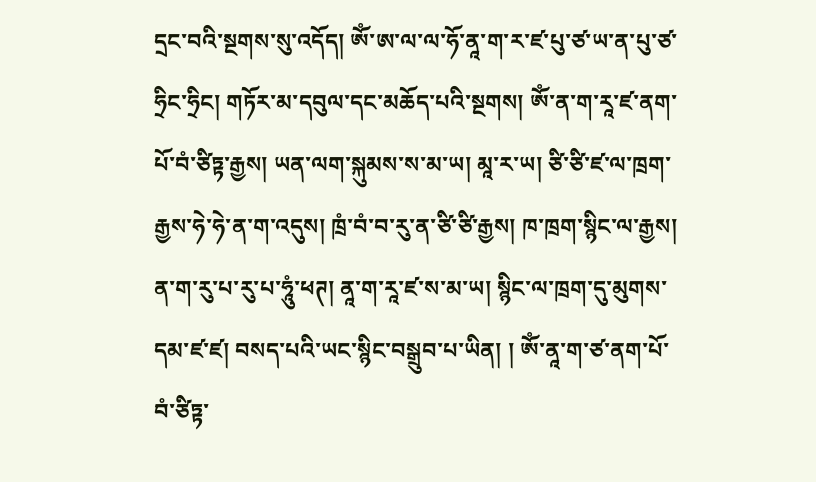དྲང་བའི་སྔགས་སུ་འདོད། ཨོཾ་ཨ་ལ་ལ་ཧོ་ནཱ་ག་ར་ཛ་པུ་ཙ་ཡ་ན་པུ་ཙ་ཧྲིང་ཧྲིང། གཏོར་མ་དབུལ་དང་མཆོད་པའི་སྔགས། ཨོཾ་ན་ག་རཱ་ཛ་ནག་པོ་བཾ་ཙིཏྟ་རྒྱས། ཡན་ལག་སྐུམས་ས་མ་ཡ། མཱ་ར་ཡ། ཙི་ཙི་ཛ་ལ་ཁྲག་རྒྱས་ཧེ་ཧེ་ན་ག་འདུས། ཁྲཾ་བཾ་བ་རུ་ན་ཙི་ཙི་རྒྱས། ཁ་ཁྲག་སྙིང་ལ་རྒྱས། ན་ག་རུ་པ་རུ་པ་ཧཱུཾ་ཕཊ། ནཱ་ག་རཱ་ཛ་ས་མ་ཡ། སྙིང་ལ་ཁྲག་དུ་མུགས་དམ་ཛ་ཛ། བསད་པའི་ཡང་སྙིང་བསྒྲུབ་པ་ཡིན། ། ཨོཾ་ནཱ་ག་ཙ་ནག་པོ་བཾ་ཙིཏྟ་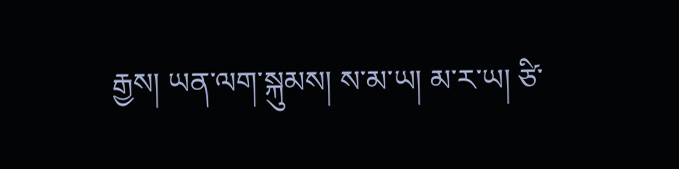རྒྱས། ཡན་ལག་སྐུམས། ས་མ་ཡ། མ་ར་ཡ། ཙི་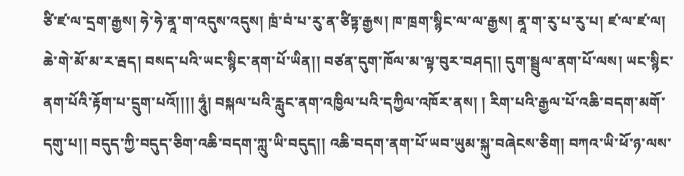ཙི་ཛ་ལ་དྲག་རྒྱས། ཧེ་ཧེ་ནཱ་ག་འདུས་འདུས། ཁྲཾ་བཾ་པ་རུ་ན་ཙིཏྟ་རྒྱས། ཁ་ཁྲག་སྙིང་ལ་ལ་རྒྱས། ནཱ་ག་རུ་པ་རུ་པ། ཛ་ལ་ཛ་ལ། ཆེ་གེ་མོ་མ་ར་རྦད། བསད་པའི་ཡང་སྙིང་ནག་པོ་ཡིན།། བཙན་དུག་ཁོལ་མ་ལྟ་བུར་བཤད།། དུག་སྦྲུལ་ནག་པོ་ལས། ཡང་སྙིང་ནག་པོའི་རྟོག་པ་དྲུག་པའོ།།།། ཧཱུཾ། བསྐལ་པའི་རླུང་ནག་འཁྱིལ་པའི་དཀྱིལ་འཁོར་ནས། ། རིག་པའི་རྒྱལ་པོ་འཆི་བདག་མགོ་དགུ་པ།། བདུད་ཀྱི་བདུད་ཅིག་འཆི་བདག་ཀླུ་ཡི་བདུད།། འཆི་བདག་ནག་པོ་ཡབ་ཡུམ་སྐུ་བཞེངས་ཅིག། བཀའ་ཡི་ཕོ་ཉ་ལས་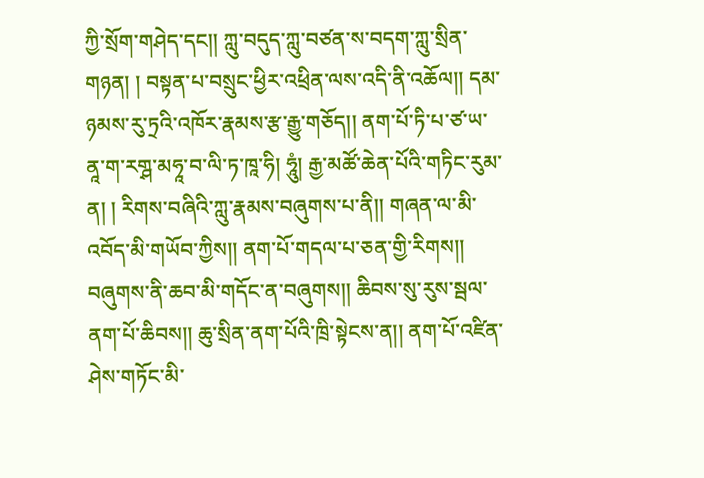ཀྱི་སྲོག་གཤེད་དང།། ཀླུ་བདུད་ཀླུ་བཙན་ས་བདག་ཀླུ་སྲིན་གཉན། ། བསྟན་པ་བསྲུང་ཕྱིར་འཕྲིན་ལས་འདི་ནི་འཆོལ།། དམ་ཉམས་རུ་ཏྲའི་འཁོར་རྣམས་རྩ་རྒྱུ་གཅོད།། ནག་པོ་ཏི་པ་ཙ་ཡ་ནཱ་ག་རགྴ་མཧཱ་བ་ལི་ཏ་ཁཱ་ཧི། ཧཱུཾ། རྒྱ་མཚོ་ཆེན་པོའི་གཏིང་རུམ་ན། ། རིགས་བཞིའི་ཀླུ་རྣམས་བཞུགས་པ་ནི།། གཞན་ལ་མི་འབོད་མི་གཡོབ་ཀྱིས།། ནག་པོ་གདལ་པ་ཅན་གྱི་རིགས།། བཞུགས་ནི་ཆབ་མི་གདོང་ན་བཞུགས།། ཆིབས་སུ་རུས་སྦལ་ནག་པོ་ཆིབས།། ཆུ་སྲིན་ནག་པོའི་ཁྲི་སྟེངས་ན།། ནག་པོ་འཛིན་ཤེས་གཏོང་མི་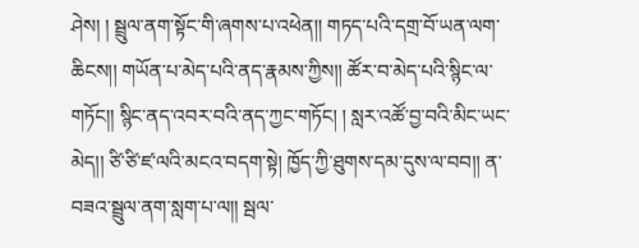ཤེས། ། སྦྲུལ་ནག་སྟོང་གི་ཞགས་པ་འཕེན།། གཏད་པའི་དགྲ་བོ་ཡན་ལག་ཆིངས།། གཡོན་པ་མེད་པའི་ནད་རྣམས་ཀྱིས།། ཚོར་བ་མེད་པའི་སྙིང་ལ་གཏོང།། སྙིང་ནད་འབར་བའི་ནད་ཀྱང་གཏོང། ། སླར་འཚོ་བྱ་བའི་མིང་ཡང་མེད།། ཙི་ཙི་ཛ་ལའི་མངའ་བདག་སྟེ། ཁྱོད་ཀྱི་ཐུགས་དམ་དུས་ལ་བབ།། ན་བཟའ་སྦྲུལ་ནག་སླག་པ་ལ།། སྦལ་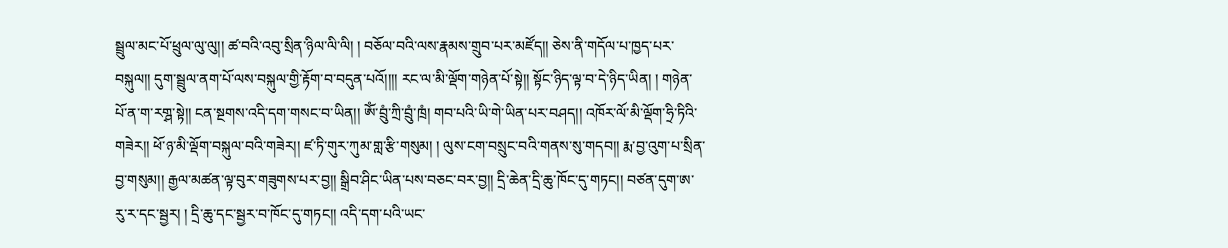སྦྲུལ་མང་པོ་ཕྲུལ་ལུ་ལུ།། ཚ་བའི་འབུ་སྲིན་ཉིལ་ལི་ལི། ། བཅོལ་བའི་ལས་རྣམས་གྲུབ་པར་མཛོད།། ཅེས་ནི་གདོལ་པ་ཁྱད་པར་བསྐུལ།། དུག་སྦྲུལ་ནག་པོ་ལས་བསྐུལ་གྱི་རྟོག་བ་བདུན་པའོ།།།། རང་ལ་མི་ལྡོག་གཉེན་པོ་སྟེ།། སྟོང་ཉིད་ལྟ་བ་དེ་ཉིད་ཡིན། ། གཉེན་པོ་ན་ག་རགྴ་སྟེ།། ངན་སྔགས་འདི་དག་གསང་བ་ཡིན།། ཨོཾ་བྲུཾ་ཀྲི་བྲུཾ་ཁྲཾ། གབ་པའི་ཡི་གེ་ཡིན་པར་བཤད།། འཁོར་ལོ་མི་ལྡོག་ཧྲི་ཏིའི་གཟེར།། ཕོ་ཉ་མི་ལྡོག་བསྐུལ་བའི་གཟེར།། ཛ་ཏི་གུར་ཀུམ་གླ་རྩི་གསུམ། ། ལུས་ངག་བསྲུང་བའི་གནས་སུ་གདབ།། རྨ་བྱ་འུག་པ་སྲིན་བྱ་གསུམ།། རྒྱལ་མཚན་ལྟ་བུར་གཟུགས་པར་བྱ།། སྒྲིབ་ཤིང་ཡིན་པས་བཅང་བར་བྱ།། དྲི་ཆེན་དྲི་ཆུ་ཁོང་དུ་གཏང།། བཙན་དུག་ཨ་རུ་ར་དང་སྦྱར། ། དྲི་ཆུ་དང་སྦྱར་བ་ཁོང་དུ་གཏང།། འདི་དག་པའི་ཡང་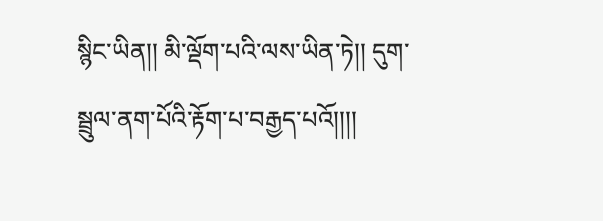སྙིང་ཡིན།། མི་ལྡོག་པའི་ལས་ཡིན་ཏེ།། དུག་སྦྲུལ་ནག་པོའི་རྟོག་པ་བརྒྱད་པའོ།།།།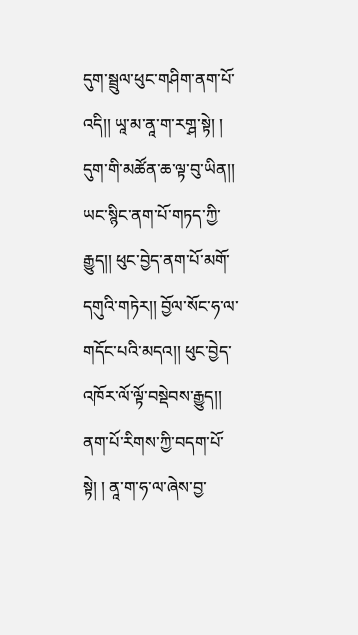དུག་སྦྲུལ་ཕུང་གཤིག་ནག་པོ་འདི།། ཡཱ་མ་ནཱ་ག་རགྴ་སྟེ། ། དུག་གི་མཚོན་ཆ་ལྟ་བུ་ཡིན།། ཡང་སྙིང་ནག་པོ་གཏད་ཀྱི་རྒྱུད།། ཕུང་བྱེད་ནག་པོ་མགོ་དགུའི་གཏེར།། བྱོལ་སོང་ཧ་ལ་གདོང་པའི་མདའ།། ཕུང་བྱེད་འཁོར་ལོ་ལྟོ་བསྡེབས་རྒྱུད།། ནག་པོ་རིགས་ཀྱི་བདག་པོ་སྟེ། ། ནཱ་ག་ཧ་ལ་ཞེས་བྱ་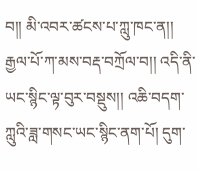བ།། མི་འབར་ཚངས་པ་ཀླུ་ཁང་ན།། རྒྱལ་པོ་ཀ་མས་བརྡ་བཀྲོལ་བ།། འདི་ནི་ཡང་སྙིང་ལྟ་བུར་བསྡུས།། འཆི་བདག་ཀླུའི་ཟླ་གསང་ཡང་སྙིང་ནག་པོ། དུག་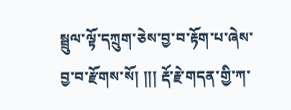སྦྲུལ་ལྟོ་དཀྲུག་ཅེས་བྱ་བ་རྟོག་པ་ཞེས་བྱ་བ་རྫོགས་སོ། །།། རྡོ་རྗེ་གདན་གྱི་ཀ་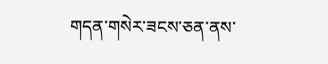གདན་གསེར་ཟངས་ཅན་ནས་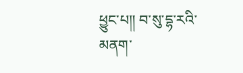ཕྱུང་པ།། བ་སུ་དྷ་རའི་མནག་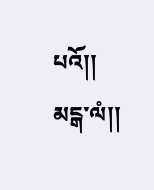པའོ།། མངྒ་ལཾ།།